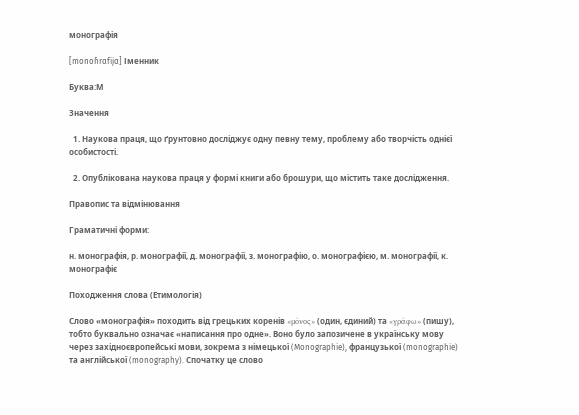монографія

[monoɦrɑfijɑ] Іменник

Буква:М

Значення

  1. Наукова праця, що ґрунтовно досліджує одну певну тему, проблему або творчість однієї особистості.

  2. Опублікована наукова праця у формі книги або брошури, що містить таке дослідження.

Правопис та відмінювання

Граматичні форми:

н. монографія, р. монографії, д. монографії, з. монографію, о. монографією, м. монографії, к. монографіє

Походження слова (Етимологія)

Слово «монографія» походить від грецьких коренів «μόνος» (один, єдиний) та «γράφω» (пишу), тобто буквально означає «написання про одне». Воно було запозичене в українську мову через західноєвропейські мови, зокрема з німецької (Monographie), французької (monographie) та англійської (monography). Спочатку це слово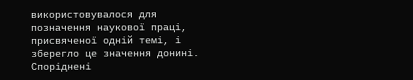використовувалося для позначення наукової праці, присвяченої одній темі, і зберегло це значення донині.
Споріднені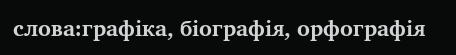слова:графіка, біографія, орфографія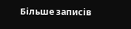Більше записів